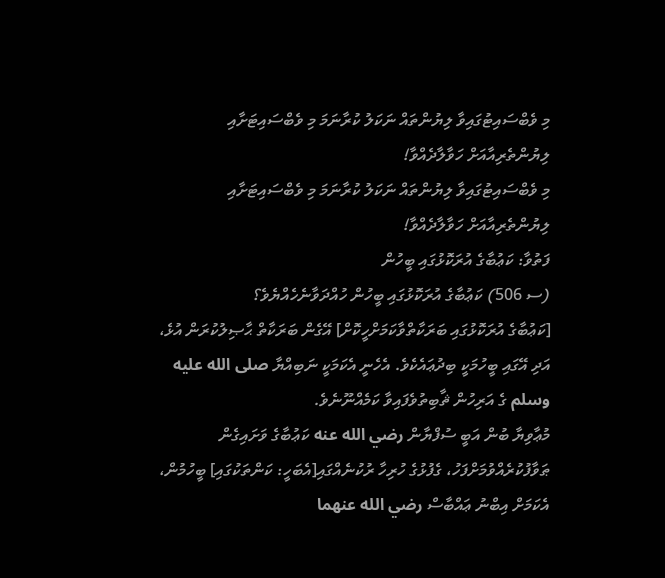މި ވެބްސައިޓުގައިވާ ލިޔުންތައް ނަކަލު ކުރާނަމަ މި ވެބްސައިޓަށާއި ލިޔުންތެރިއާއަށް ހަވާލާދެއްވާ!
މި ވެބްސައިޓުގައިވާ ލިޔުންތައް ނަކަލު ކުރާނަމަ މި ވެބްސައިޓަށާއި ލިޔުންތެރިއާއަށް ހަވާލާދެއްވާ!
ފަތުވާ: ކަޢުބާގެ އުރަކޮޅުގައި ބީހުން
(ސ 506) ކަޢުބާގެ އުރަކޮޅުގައި ބީހުން ހުއްދަވާނެހެއްޔެވެ؟
[ކަޢުބާގެ އުރަކޮޅުގައި ބަރަކާތްވާކަމަށްހީކޮށް] އޭގެން ބަރަކާތް ޙާޞިލުކުރަން އުޅެ، އަދި އޭގައި ބީހުމަކީ ބިދުޢައެކެވެ. އެހެނީ އެކަމަކީ ނަބިއްޔާ صلى الله عليه وسلم ގެ އަރިހުން ޘާބިތުވެފައިވާ ކަމެއްނޫނެވެ.
މުޢާވިޔާ ބުން އަބީ ސުފްޔާން رضي الله عنه ކަޢުބާގެ ވަށައިގެން ޠަވާފުކުރެއްވުމަށްފަހު، ގެފުޅުގެ ހުރިހާ ރުކުނެއްގައި[އެބަހީ: ކަންތަކުގައި] ބީހުމުން، އެކަމަށް އިބްނު ޢައްބާސް رضي الله عنهما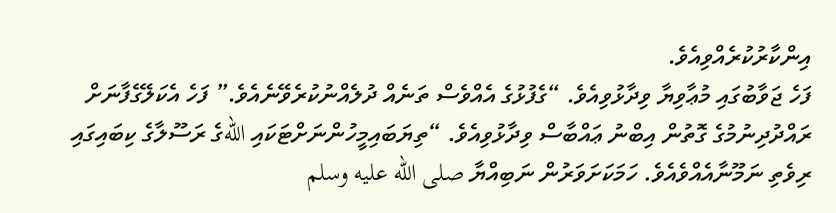އިންކާރުކުރެއްވިއެވެ.
ފަހެ ޖަވާބުގައި މުޢާވިޔާ ވިދާޅުވިއެވެ. “ގެފުޅުގެ އެއްވެސް ތަނެއް ދުލެއްނުކުރެވޭނެއެވެ.” ފަހެ އެކަލޭގެފާނަށް ރައްދުދިނުމުގެ ގޮތުން އިބްނު ޢައްބާސް ވިދާޅުވިއެވެ. “ތިޔަބައިމީހުންނަށްޓަކައި اللهގެ ރަސޫލާގެ ކިބައިގައި ރިވެތި ނަމޫނާއެއްވެއެވެ. ހަމަކަށަވަރުން ނަބިއްޔާ صلى الله عليه وسلم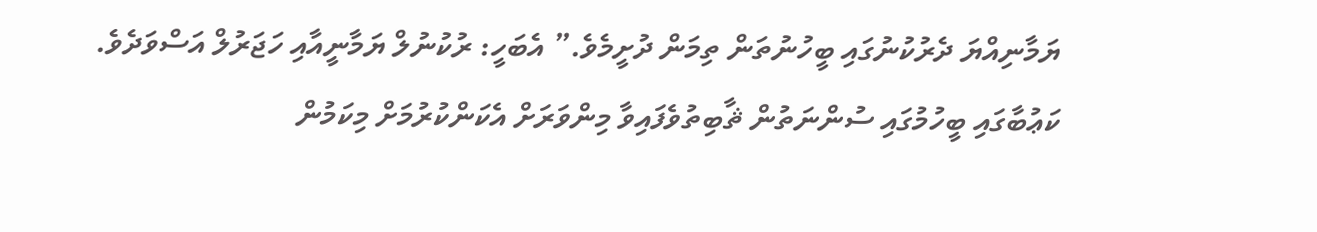ޔަމާނިއްޔަ ދެރުކުނުގައި ބީހުނުތަން ތިމަން ދުށީމެވެ.” އެބަހީ: ރުކުނުލް ޔަމާނީއާއި ހަޖަރުލް އަސްވަދެވެ.
ކަޢުބާގައި ބީހުމުގައި ސުންނަތުން ޘާބިތުވެފައިވާ މިންވަރަށް އެކަންކުރުމަށް މިކަމުން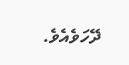ދޭހަވެއެވެ.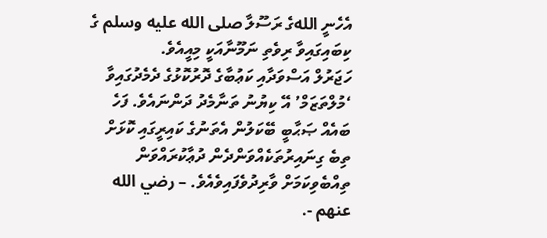އެހެނީ اللهގެ ރަސޫލާ صلى الله عليه وسلم ގެ ކިބައިގައިވާ ރިވެތި ނަމޫނާއަކީ މިއީއެވެ.
ހަޖަރުލް އަސްވަދާއި ކަޢުބާގެ ދޮރުކޮޅުގެ ދެމެދުގައިވާ ‘މުލްތަޒަމް’ އޭ ކިޔުނު ތަނާމެދު ދަންނައެވެ. ފަހެ ބައެއް ޞަޙާބީ ބޭކަލުން އެތަނުގެ ކައިރީގައި ކޮޅަށް ތިބެ ގިނައިރުތަކެއްވަންދެން ދުޢާކުރައްވަން ތިއްބެވިކަމަށް ވާރިދުވެފައިވެއެވެ. – رضي الله عنهم -.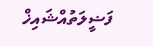ފަޟީލަތުއްޝައިޚް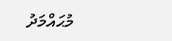މުޙައްމަދު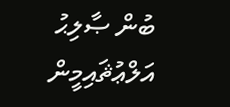ބުން ޞާލިޙު އަލްޢުޘައިމީން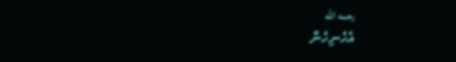رحمه الله
އެހެނިހެން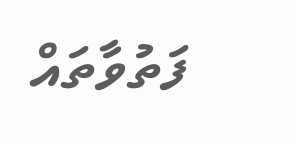ފަތުވާތައް